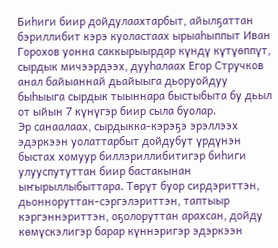Биһиги биир дойдулаахтарбыт, айылҕаттан бэриллибит кэрэ куоластаах ырыаһыппыт Иван Горохов уонна саккырыырдар күндү күтүөппүт, сырдык мичээрдээх, дууһалаах Егор Стручков анал байыаннай дьайыыга дьоруойдуу быһыыга сырдык тыыннара быстыбыта бу дьыл от ыйын 7 күнүгэр биир сыла буолар.
Эр санаалаах, сырдыкка-кэрэҕэ эрэллээх эдэркээн уолаттарбыт дойдубут үрдүнэн быстах хомуур биллэриллибитигэр биһиги улууспутуттан биир бастакынан ыҥырыллыбыттара. Төрүт буор сирдэриттэн, дьонноруттан-сэргэлэриттэн, таптыыр кэргэннэриттэн, оҕолоруттан арахсан, дойду көмүскэлигэр барар күннэригэр эдэркээн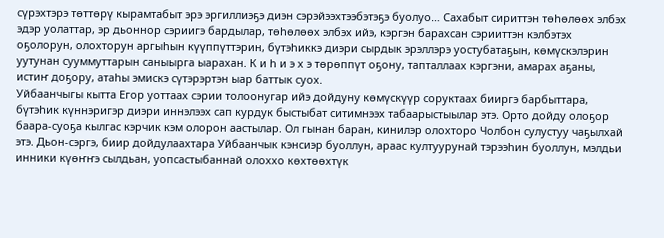сүрэхтэрэ төттөрү кырамтабыт эрэ эргиллиэҕэ диэн сэрэйээхтээбэтэҕэ буолуо… Сахабыт сириттэн төһөлөөх элбэх эдэр уолаттар, эр дьоннор сэриигэ бардылар, төһөлөөх элбэх ийэ, кэргэн барахсан сэрииттэн кэлбэтэх оҕолорун, олохторун аргыһын күүппүттэрин, бүтэһиккэ диэри сырдык эрэллэрэ уостубатаҕын, көмүскэлэрин уутунан сууммуттарын саныырга ыарахан. К и һ и э х э төрөппүт оҕону, тапталлаах кэргэни, амарах аҕаны, истиҥ доҕору, атаһы эмискэ сүтэрэртэн ыар баттык суох.
Уйбаанчыгы кытта Егор уоттаах сэрии толоонугар ийэ дойдуну көмүскүүр соруктаах бииргэ барбыттара, бүтэһик күннэригэр диэри иннэлээх сап курдук быстыбат ситимнээх табаарыстыылар этэ. Орто дойду олоҕор баара-суоҕа кылгас кэрчик кэм олорон аастылар. Ол гынан баран, кинилэр олохторо Чолбон сулустуу чаҕылхай этэ. Дьон-сэргэ, биир дойдулаахтара Уйбаанчык кэнсиэр буоллун, араас култуурунай тэрээһин буоллун, мэлдьи инники күөҥҥэ сылдьан, уопсастыбаннай олоххо көхтөөхтүк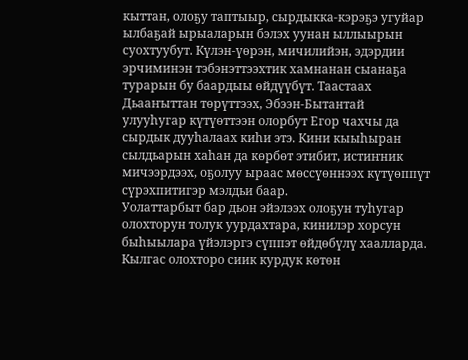кыттан, олоҕу таптыыр, сырдыкка-кэрэҕэ угуйар ылбаҕай ырыаларын бэлэх уунан ыллыырын суохтуубут. Күлэн-үөрэн, мичилийэн, эдэрдии эрчиминэн тэбэнэттээхтик хамнанан сыанаҕа турарын бу баардыы өйдүүбүт. Таастаах Дьааҥыттан төрүттээх, Эбээн-Бытантай улууһугар күтүөттээн олорбут Егор чахчы да сырдык дууһалаах киһи этэ. Кини кыыһыран сылдьарын хаһан да көрбөт этибит, истиҥник мичээрдээх, оҕолуу ыраас мөссүөннээх күтүөппүт сүрэхпитигэр мэлдьи баар.
Уолаттарбыт бар дьон эйэлээх олоҕун туһугар олохторун толук уурдахтара, кинилэр хорсун быһыылара үйэлэргэ сүппэт өйдөбүлү хаалларда. Кылгас олохторо сиик курдук көтөн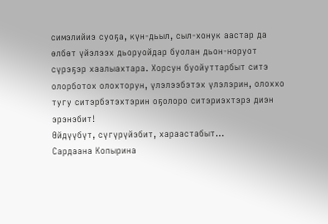симэлийиэ суоҕа, күн-дьыл, сыл-хонук аастар да өлбөт үйэлээх дьоруойдар буолан дьон-норуот сүрэҕэр хаалыахтара. Хорсун буойуттарбыт ситэ олорботох олохторун, үлэлээбэтэх үлэлэрин, олоххо тугу ситэрбэтэхтэрин оҕолоро ситэриэхтэрэ диэн эрэнэбит!
Өйдүүбүт, сүгүрүйэбит, хараастабыт…
Сардаана Копырина